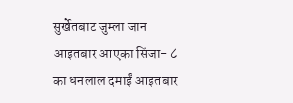सुर्खेतबाट जुम्ला जान आइतबार आएका सिंजा- ८ का धनलाल दमाईं आइतबार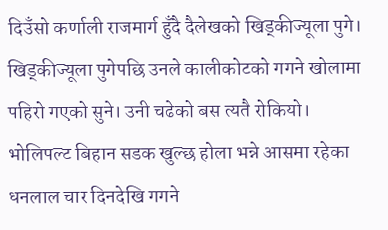दिउँसो कर्णाली राजमार्ग हुँदै दैलेखको खिड्कीज्यूला पुगे। खिड्कीज्यूला पुगेपछि उनले कालीकोटको गगने खोलामा पहिरो गएको सुने। उनी चढेको बस त्यतै रोकियो।
भोलिपल्ट बिहान सडक खुल्छ होला भन्ने आसमा रहेका धनलाल चार दिनदेखि गगने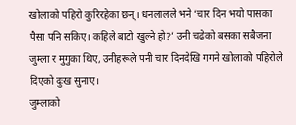खोलाको पहिरो कुरिरहेका छन्। धनलालले भने ‘चार दिन भयो पासका पैसा पनि सकिए। कहिले बाटो खुल्ने हो?’ उनी चढेको बसका सबैजना जुम्ला र मुगुका थिए, उनीहरूले पनी चार दिनदेखि गगने खोलाको पहिरोले दिएको दुःख सुनाए।
जुम्लाको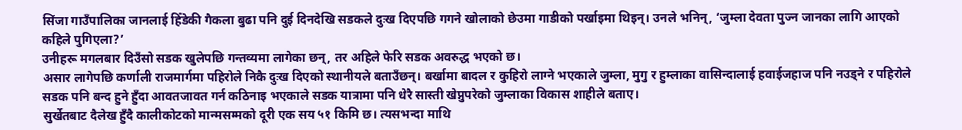सिंजा गाउँपालिका जानलाई हिँडेकी गैकला बुढा पनि दुई दिनदेखि सडकले दुःख दिएपछि गगने खोलाको छेउमा गाडीको पर्खाइमा थिइन्। उनले भनिन्, ‘जुम्ला देवता पुज्न जानका लागि आएको कहिले पुगिएला?’
उनीहरू मगलबार दिउँसो सडक खुलेपछि गन्तव्यमा लागेका छन्, तर अहिले फेरि सडक अवरुद्ध भएको छ।
असार लागेपछि कर्णाली राजमार्गमा पहिरोले निकै दुःख दिएको स्थानीयले बताउँछन्। बर्खामा बादल र कुहिरो लाग्ने भएकाले जुम्ला, मुगु र हुम्लाका वासिन्दालाई हवाईजहाज पनि नउड्ने र पहिरोले सडक पनि बन्द हुने हुँदा आवतजावत गर्न कठिनाइ भएकाले सडक यात्रामा पनि धेरै सास्ती खेप्नुपरेको जुम्लाका विकास शाहीले बताए।
सुर्खेतबाट दैलेख हुँदै कालीकोटको मान्मसम्मको दूरी एक सय ५१ किमि छ। त्यसभन्दा माथि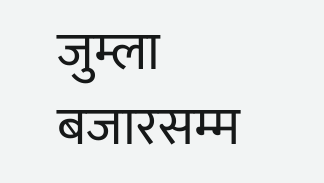जुम्ला बजारसम्म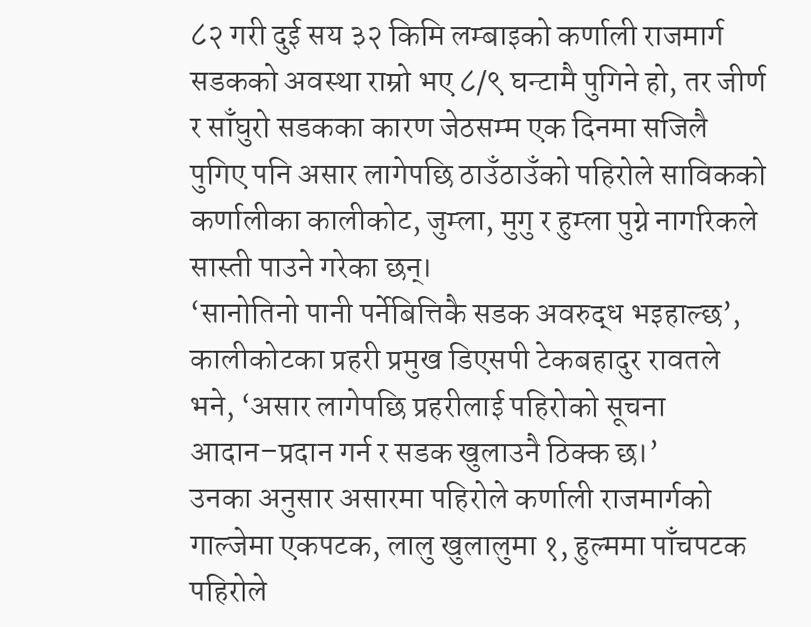८२ गरी दुई सय ३२ किमि लम्बाइको कर्णाली राजमार्ग सडकको अवस्था राम्रो भए ८/९ घन्टामै पुगिने हो, तर जीर्ण र साँघुरो सडकका कारण जेठसम्म एक दिनमा सजिलै पुगिए पनि असार लागेपछि ठाउँठाउँको पहिरोले साविकको कर्णालीका कालीकोट, जुम्ला, मुगु र हुम्ला पुग्ने नागरिकले सास्ती पाउने गरेका छन्।
‘सानोतिनो पानी पर्नेबित्तिकै सडक अवरुद्ध भइहाल्छ’, कालीकोटका प्रहरी प्रमुख डिएसपी टेकबहादुर रावतले भने, ‘असार लागेपछि प्रहरीलाई पहिरोको सूचना आदान–प्रदान गर्न र सडक खुलाउनै ठिक्क छ।’
उनका अनुसार असारमा पहिरोले कर्णाली राजमार्गको गाल्जेमा एकपटक, लालु खुलालुमा १, हुल्ममा पाँचपटक पहिरोले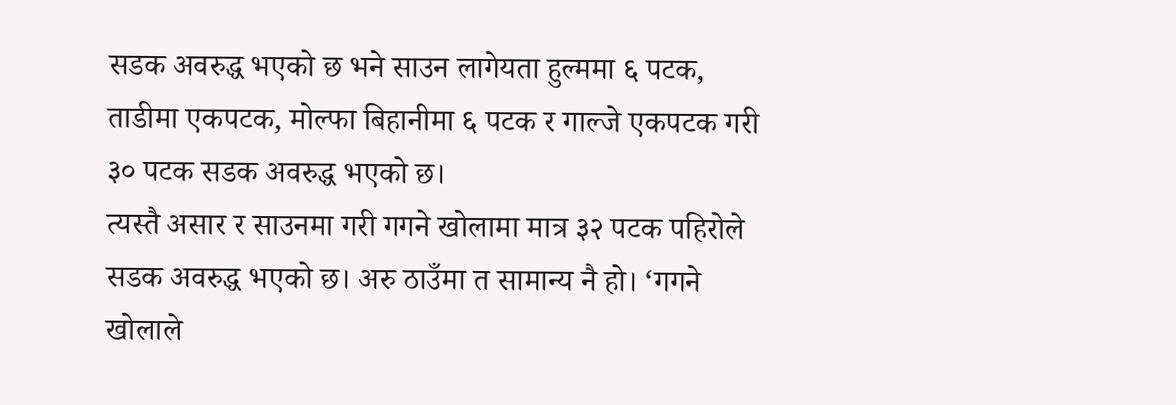सडक अवरुद्ध भएको छ भने साउन लागेयता हुल्ममा ६ पटक, ताडीमा एकपटक, मोल्फा बिहानीमा ६ पटक र गाल्जे एकपटक गरी ३० पटक सडक अवरुद्ध भएको छ।
त्यस्तै असार र साउनमा गरी गगने खोलामा मात्र ३२ पटक पहिरोले सडक अवरुद्ध भएको छ। अरु ठाउँमा त सामान्य नै हो। ‘गगने खोलाले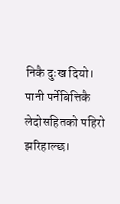निकै दुःख दियो। पानी पर्नेबित्तिकै लेदोसहितको पहिरो झरिहाल्छ।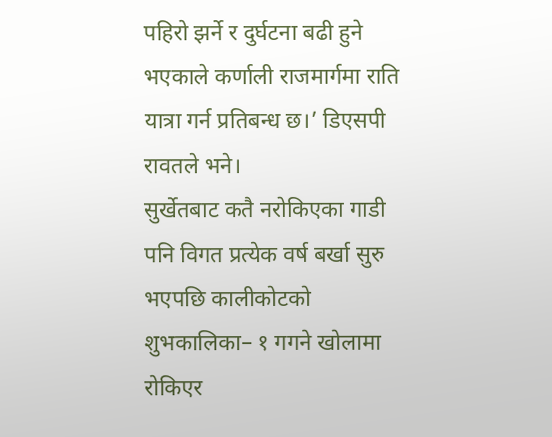पहिरो झर्ने र दुर्घटना बढी हुने भएकाले कर्णाली राजमार्गमा राति यात्रा गर्न प्रतिबन्ध छ।’ डिएसपी रावतले भने।
सुर्खेतबाट कतै नरोकिएका गाडी पनि विगत प्रत्येक वर्ष बर्खा सुरु भएपछि कालीकोटको शुभकालिका– १ गगने खोलामा रोकिएर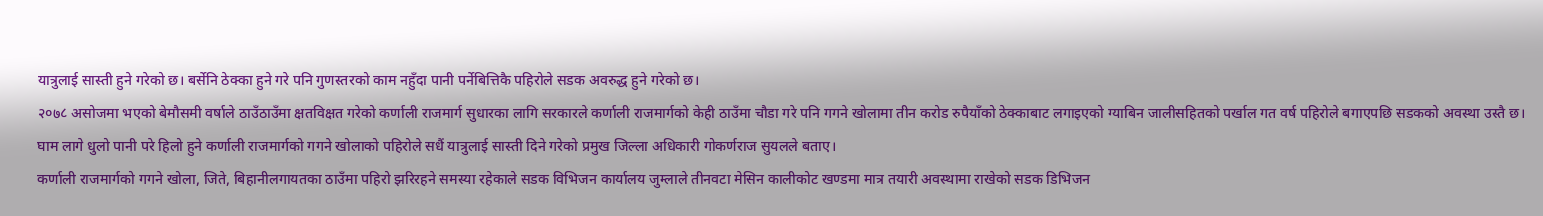यात्रुलाई सास्ती हुने गरेको छ। बर्सेनि ठेक्का हुने गरे पनि गुणस्तरको काम नहुँदा पानी पर्नेबित्तिकै पहिरोले सडक अवरुद्ध हुने गरेको छ।
२०७८ असोजमा भएको बेमौसमी वर्षाले ठाउँठाउँमा क्षतविक्षत गरेको कर्णाली राजमार्ग सुधारका लागि सरकारले कर्णाली राजमार्गको केही ठाउँमा चौडा गरे पनि गगने खोलामा तीन करोड रुपैयाँको ठेक्काबाट लगाइएको ग्याबिन जालीसहितको पर्खाल गत वर्ष पहिरोले बगाएपछि सडकको अवस्था उस्तै छ।
घाम लागे धुलो पानी परे हिलो हुने कर्णाली राजमार्गको गगने खोलाको पहिरोले सधैं यात्रुलाई सास्ती दिने गरेको प्रमुख जिल्ला अधिकारी गोकर्णराज सुयलले बताए।
कर्णाली राजमार्गको गगने खोला, जिते, बिहानीलगायतका ठाउँमा पहिरो झरिरहने समस्या रहेकाले सडक विभिजन कार्यालय जुम्लाले तीनवटा मेसिन कालीकोट खण्डमा मात्र तयारी अवस्थामा राखेको सडक डिभिजन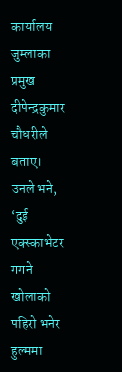कार्यालय जुम्लाका प्रमुख दीपेन्द्रकुमार चौधरीले बताए।
उनले भने, ‘दुई एक्स्काभेटर गगने खोलाको पहिरो भनेर हुल्ममा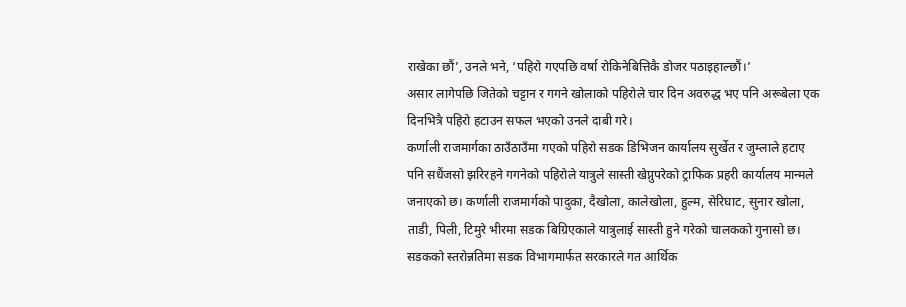राखेका छौं’, उनले भने, ‘पहिरो गएपछि वर्षा रोकिनेबित्तिकै डोजर पठाइहाल्छौं।’
असार लागेपछि जितेको चट्टान र गगने खोलाको पहिरोले चार दिन अवरुद्ध भए पनि अरूबेला एक दिनभित्रै पहिरो हटाउन सफल भएको उनले दाबी गरे।
कर्णाली राजमार्गका ठाउँठाउँमा गएको पहिरो सडक डिभिजन कार्यालय सुर्खेत र जुम्लाले हटाए पनि सधैंजसो झरिरहने गगनेको पहिरोले यात्रुले सास्ती खेप्नुपरेको ट्राफिक प्रहरी कार्यालय मान्मले जनाएको छ। कर्णाली राजमार्गको पादुका, दैखोला, कालेखोला, हुल्म, सेरिघाट, सुनार खोला, ताडी, पिली, टिमुरे भीरमा सडक बिग्रिएकाले यात्रुलाई सास्ती हुने गरेको चालकको गुनासो छ।
सडकको स्तरोन्नतिमा सडक विभागमार्फत सरकारले गत आर्थिक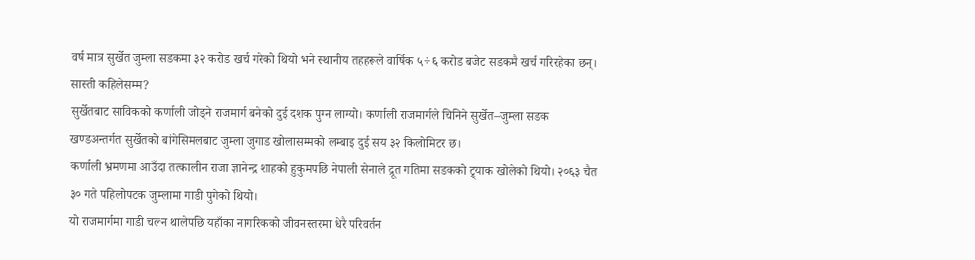वर्ष मात्र सुर्खेत जुम्ला सडकमा ३२ करोड खर्च गरेको थियो भने स्थानीय तहहरूले वार्षिक ५÷६ करोड बजेट सडकमै खर्च गरिरहेका छन्।
सास्ती कहिलेसम्म?
सुर्खेतबाट साविकको कर्णाली जोड्ने राजमार्ग बनेको दुई दशक पुग्न लाग्यो। कर्णाली राजमार्गले चिनिने सुर्खेत–जुम्ला सडक खण्डअन्तर्गत सुर्खेतको बांगेसिमलबाट जुम्ला जुगाड खोलासम्मको लम्बाइ दुई सय ३२ किलोमिटर छ।
कर्णाली भ्रमणमा आउँदा तत्कालीन राजा ज्ञानेन्द्र शाहको हुकुमपछि नेपाली सेनाले द्रूत गतिमा सडकको ट्र्याक खोलेको थियो। २०६३ चैत ३० गते पहिलोपटक जुम्लामा गाडी पुगेको थियो।
यो राजमार्गमा गाडी चल्न थालेपछि यहाँका नागरिकको जीवनस्तरमा धेरै परिवर्तन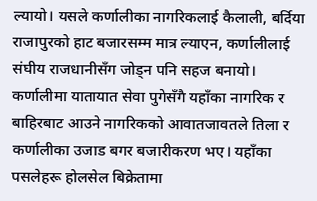ल्यायो। यसले कर्णालीका नागरिकलाई कैलाली, बर्दिया राजापुरको हाट बजारसम्म मात्र ल्याएन, कर्णालीलाई संघीय राजधानीसँग जोड्न पनि सहज बनायो।
कर्णालीमा यातायात सेवा पुगेसँगै यहाँका नागरिक र बाहिरबाट आउने नागरिकको आवातजावतले तिला र कर्णालीका उजाड बगर बजारीकरण भए। यहाँका पसलेहरू होलसेल बिक्रेतामा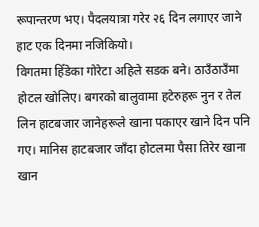रूपान्तरण भए। पैदलयात्रा गरेर २६ दिन लगाएर जाने हाट एक दिनमा नजिकियो।
विगतमा हिँडेका गोरेटा अहिले सडक बने। ठाउँठाउँमा होटल खोलिए। बगरको बालुवामा हटेरुहरू नुन र तेल लिन हाटबजार जानेहरूले खाना पकाएर खाने दिन पनि गए। मानिस हाटबजार जाँदा होटलमा पैसा तिरेर खाना खान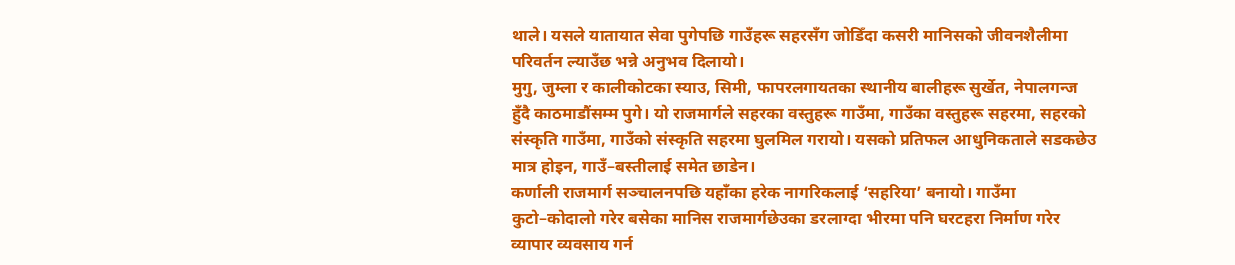थाले। यसले यातायात सेवा पुगेपछि गाउँहरू सहरसँग जोडिँदा कसरी मानिसको जीवनशैलीमा परिवर्तन ल्याउँछ भन्ने अनुभव दिलायो।
मुगु, जुम्ला र कालीकोटका स्याउ, सिमी, फापरलगायतका स्थानीय बालीहरू सुर्खेत, नेपालगन्ज हुँदै काठमाडौंसम्म पुगे। यो राजमार्गले सहरका वस्तुहरू गाउँमा, गाउँका वस्तुहरू सहरमा, सहरको संस्कृति गाउँमा, गाउँको संस्कृति सहरमा घुलमिल गरायो। यसको प्रतिफल आधुनिकताले सडकछेउ मात्र होइन, गाउँ–बस्तीलाई समेत छाडेन।
कर्णाली राजमार्ग सञ्चालनपछि यहाँका हरेक नागरिकलाई ‘सहरिया’ बनायो। गाउँमा कुटो–कोदालो गरेर बसेका मानिस राजमार्गछेउका डरलाग्दा भीरमा पनि घरटहरा निर्माण गरेर व्यापार व्यवसाय गर्न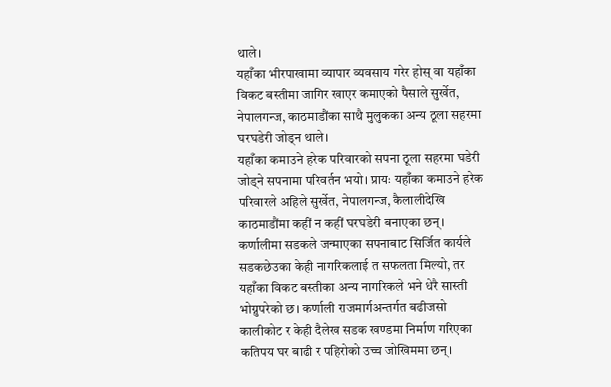थाले।
यहाँका भीरपाखामा व्यापार व्यवसाय गरेर होस् वा यहाँका विकट बस्तीमा जागिर खाएर कमाएको पैसाले सुर्खेत, नेपालगन्ज, काठमाडौंका साथै मुलुकका अन्य ठूला सहरमा घरघडेरी जोड्न थाले।
यहाँका कमाउने हरेक परिवारको सपना ठूला सहरमा घडेरी जोड्ने सपनामा परिवर्तन भयो। प्रायः यहाँका कमाउने हरेक परिवारले अहिले सुर्खेत, नेपालगन्ज, कैलालीदेखि काठमाडौंमा कहीं न कहीं घरघडेरी बनाएका छन्।
कर्णालीमा सडकले जन्माएका सपनाबाट सिर्जित कार्यले सडकछेउका केही नागरिकलाई त सफलता मिल्यो, तर यहाँका विकट बस्तीका अन्य नागरिकले भने धेरै सास्ती भोग्नुपरेको छ। कर्णाली राजमार्गअन्तर्गत बढीजसो कालीकोट र केही दैलेख सडक खण्डमा निर्माण गरिएका कतिपय घर बाढी र पहिरोको उच्च जोखिममा छन्।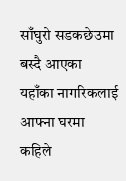साँघुरो सडकछेउमा बस्दै आएका यहाँका नागरिकलाई आफ्ना घरमा कहिले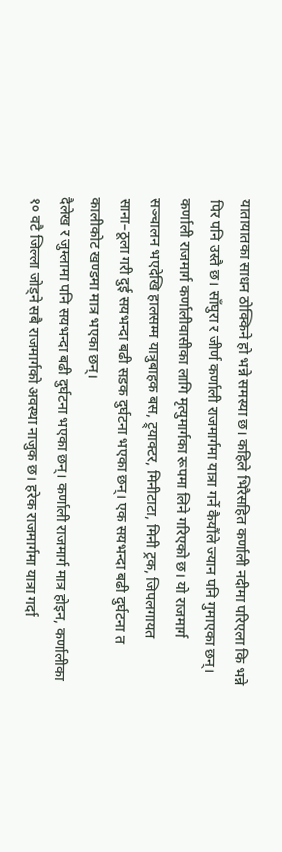यातायातका साधन ठोक्किने हो भन्ने समस्या छ। कहिले भिरैसहित कर्णाली नदीमा परिएला कि भन्ने पिर पनि उस्तै छ। साँघुरा र जीर्ण कर्णाली राजमार्गमा यात्रा गर्ने कैयौंले ज्यान पनि गुमाएका छन्।
कर्णाली राजमार्ग कर्णालीवासीका लागि मृत्युमार्गका रूपमा लिने गरिएको छ। यो राजमार्ग सञ्चालन भएदेखि हालसम्म यात्रुबाहक बस, ट्र्याक्टर, मिनीटाटा, मिनी ट्रक, जिपलगायत साना–ठूला गरी दुई सयभन्दा बढी सडक दुर्घटना भएका छन्। एक सयभन्दा बढी दुर्घटना त कालीकोट खण्डमा मात्र भएका छन्।
दैलेख र जुम्लामा पनि सयभन्दा बढी दुर्घटना भएका छन्। कर्णाली राजमार्ग मात्र होइन, कर्णालीका १० वटै जिल्ला जोड्ने सबै राजमार्गको अवस्था नाजुक छ। हरेक राजमार्गमा यात्रा गर्दा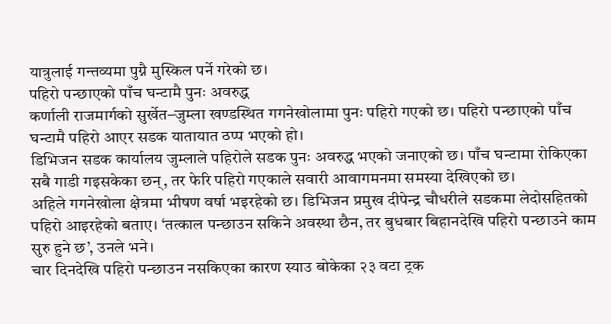यात्रुलाई गन्तव्यमा पुग्नै मुस्किल पर्ने गरेको छ।
पहिरो पन्छाएको पाँच घन्टामै पुनः अवरुद्ध
कर्णाली राजमार्गको सुर्खेत–जुम्ला खण्डस्थित गगनेखोलामा पुनः पहिरो गएको छ। पहिरो पन्छाएको पाँच घन्टामै पहिरो आएर सडक यातायात ठप्प भएको हो।
डिभिजन सडक कार्यालय जुम्लाले पहिरोले सडक पुनः अवरुद्ध भएको जनाएको छ। पाँच घन्टामा रोकिएका सबै गाडी गइसकेका छन्, तर फेरि पहिरो गएकाले सवारी आवागमनमा समस्या देखिएको छ।
अहिले गगनेखोला क्षेत्रमा भीषण वर्षा भइरहेको छ। डिभिजन प्रमुख दीपेन्द्र चौधरीले सडकमा लेदोसहितको पहिरो आइरहेको बताए। ‘तत्काल पन्छाउन सकिने अवस्था छैन, तर बुधबार बिहानदेखि पहिरो पन्छाउने काम सुरु हुने छ’, उनले भने।
चार दिनदेखि पहिरो पन्छाउन नसकिएका कारण स्याउ बोकेका २३ वटा ट्रक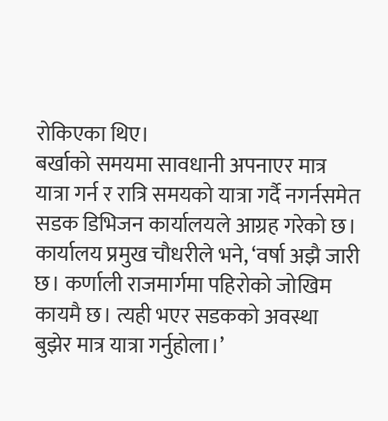रोकिएका थिए।
बर्खाको समयमा सावधानी अपनाएर मात्र यात्रा गर्न र रात्रि समयको यात्रा गर्दै नगर्नसमेत सडक डिभिजन कार्यालयले आग्रह गरेको छ।
कार्यालय प्रमुख चौधरीले भने, ‘वर्षा अझै जारी छ। कर्णाली राजमार्गमा पहिरोको जोखिम कायमै छ। त्यही भएर सडकको अवस्था बुझेर मात्र यात्रा गर्नुहोला।’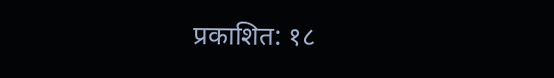प्रकाशित: १८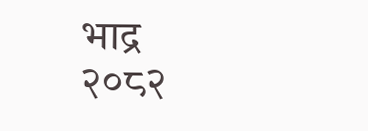भाद्र २०८२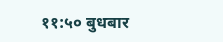११:५० बुधबार